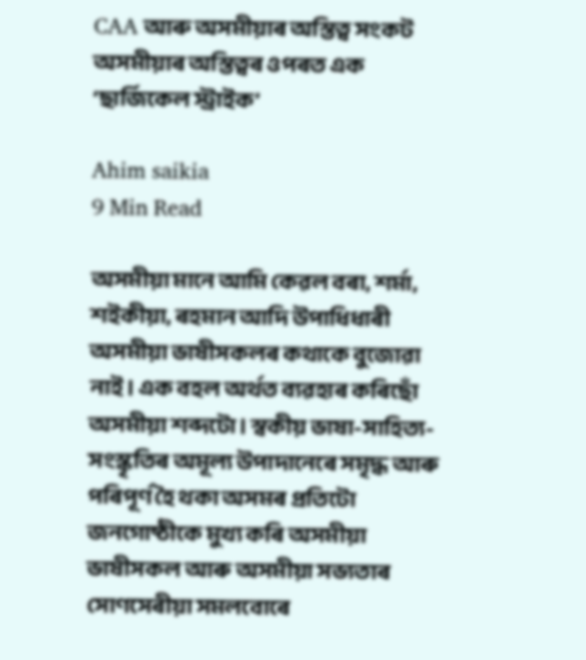CAA আৰু অসমীয়াৰ অস্তিত্ব সংকট অসমীয়াৰ অস্তিত্বৰ ওপৰত এক ‘ছার্জিকেল স্ট্রাইক’

Ahim saikia
9 Min Read

অসমীয়া মানে আমি কেৱল বৰা, শৰ্মা, শইকীয়া, ৰহমান আদি উপাধিধাৰী অসমীয়া ভাষীসকলৰ কথাকে বুজোৱা নাই। এক বহল অর্থত ব্যৱহাৰ কৰিছোঁ অসমীয়া শব্দটো। স্বকীয় ভাষা-সাহিত্য-সংস্কৃতিৰ অমূল্য উপাদানেৰে সমৃদ্ধ আৰু পৰিপূৰ্ণ হৈ থকা অসমৰ প্ৰতিটো জনগোষ্ঠীকে মুখ্য কৰি অসমীয়া ভাষীসকল আৰু অসমীয়া সভ্যতাৰ সোণসেৰীয়া সমলবোৰে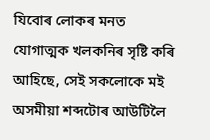যিবোৰ লোকৰ মনত যোগাত্মক খলকনিৰ সৃষ্টি কৰি আহিছে, সেই সকলোকে মই অসমীয়া শব্দটোৰ আউটিলৈ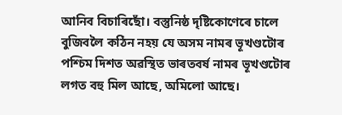আনিব বিচাৰিছোঁ। বস্তুনিষ্ঠ দৃষ্টিকোণেৰে চালে বুজিবলৈ কঠিন নহয় যে অসম নামৰ ভূখণ্ডটোৰ পশ্চিম দিশত অৱস্থিত ভাৰতবৰ্ষ নামৰ ভূখণ্ডটোৰ লগত বহু মিল আছে, অমিলো আছে।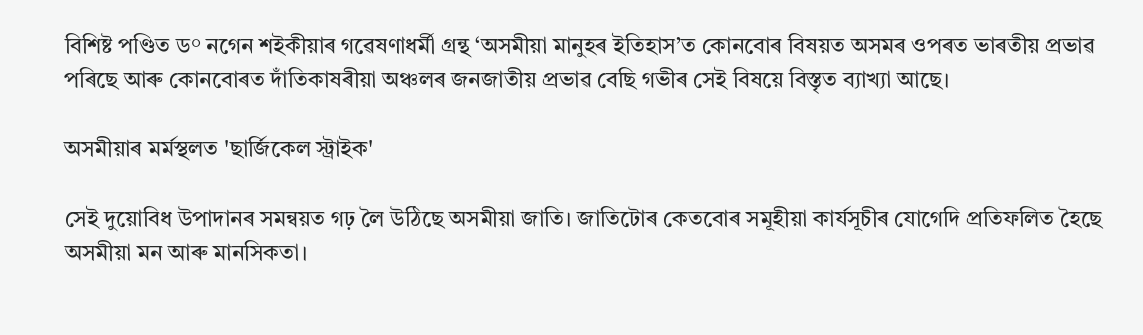বিশিষ্ট পণ্ডিত ড° নগেন শইকীয়াৰ গৱেষণাধর্মী গ্রন্থ ‘অসমীয়া মানুহৰ ইতিহাস’ত কোনবোৰ বিষয়ত অসমৰ ওপৰত ভাৰতীয় প্ৰভাৱ পৰিছে আৰু কোনবোৰত দাঁতিকাষৰীয়া অঞ্চলৰ জনজাতীয় প্রভাৱ বেছি গভীৰ সেই বিষয়ে বিস্তৃত ব্যাখ্যা আছে।

অসমীয়াৰ মৰ্মস্থলত 'ছার্জিকেল স্ট্রাইক'

সেই দুয়োবিধ উপাদানৰ সমন্বয়ত গঢ় লৈ উঠিছে অসমীয়া জাতি। জাতিটোৰ কেতবোৰ সমূহীয়া কাৰ্যসূচীৰ যোগেদি প্রতিফলিত হৈছে অসমীয়া মন আৰু মানসিকতা।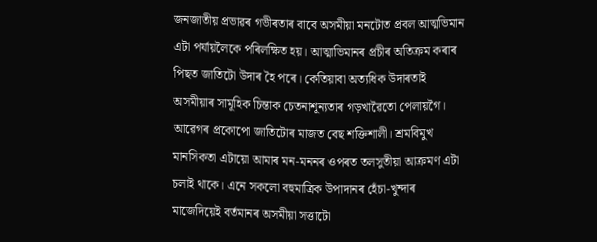জনজাতীয় প্ৰভাৱৰ গভীৰতাৰ বাবে অসমীয়া মনটোত প্রবল আত্মভিমান এটা পৰ্যায়লৈকে পৰিলক্ষিত হয়। আত্মাভিমানৰ প্ৰচীৰ অতিক্ৰম কৰাৰ পিছত জাতিটো উদাৰ হৈ পৰে। কেতিয়াবা অত্যধিক উদাৰতাই অসমীয়াৰ সামূহিক চিন্তাক চেতনাশূন্যতাৰ গড়খাৱৈতো পেলায়গৈ। আৱেগৰ প্রকোপো জাতিটোৰ মাজত বেছ শক্তিশালী। শ্রমবিমুখ মানসিকতা এটায়ো আমাৰ মন-মননৰ ওপৰত তলসুতীয়া আক্রমণ এটা চলাই থাকে। এনে সকলো বহুমাত্রিক উপাদানৰ হেঁচা-খুন্দাৰ মাজেদিয়েই বৰ্তমানৰ অসমীয়া সত্তাটো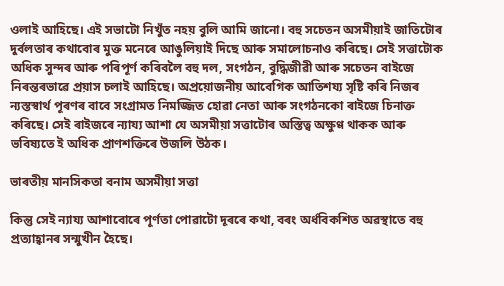ওলাই আহিছে। এই সভাটো নিখুঁত নহয় বুলি আমি জানো। বহু সচেতন অসমীয়াই জাতিটোৰ দুৰ্বলতাৰ কথাবোৰ মুক্ত মনেৰে আঙুলিয়াই দিছে আৰু সমালোচনাও কৰিছে। সেই সত্তাটোক অধিক সুন্দৰ আৰু পৰিপূৰ্ণ কৰিবলৈ বহু দল, সংগঠন, বুদ্ধিজীৱী আৰু সচেতন বাইজে নিৰন্তৰভাৱে প্রয়াস চলাই আহিছে। অপ্রয়োজনীয় আবেগিক আতিশয্য সৃষ্টি কৰি নিজৰ ন্যস্তস্বার্থ পূৰণৰ বাবে সংগ্ৰামত নিমজ্জিত হোৱা নেতা আৰু সংগঠনকো ৰাইজে চিনাক্ত কৰিছে। সেই ৰাইজৰে ন্যায্য আশা যে অসমীয়া সত্তাটোৰ অস্তিত্ব অক্ষুণ্ণ থাকক আৰু ভবিষ্যতে ই অধিক প্রাণশক্তিৰে উজলি উঠক।

ভাৰতীয় মানসিকতা বনাম অসমীয়া সত্তা

কিন্তু সেই ন্যায্য আশাবোৰে পূর্ণতা পোৱাটো দূৰৰে কথা, বৰং অর্ধবিকশিত অৱস্থাতে বহু প্রত্যাহ্বানৰ সন্মুখীন হৈছে।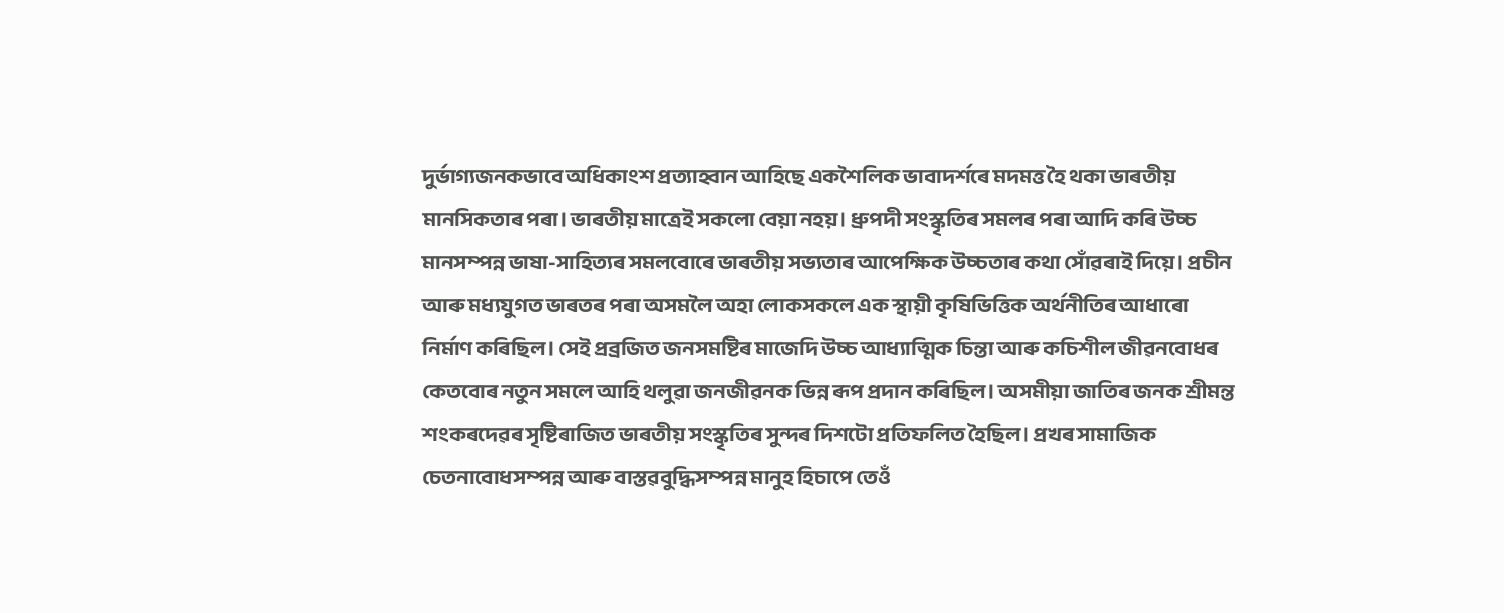দুর্ভাগ্যজনকভাবে অধিকাংশ প্রত্যাহ্বান আহিছে একশৈলিক ভাবাদর্শৰে মদমত্ত হৈ থকা ভাৰতীয় মানসিকতাৰ পৰা। ভাৰতীয় মাত্রেই সকলো বেয়া নহয়। ধ্রুপদী সংস্কৃতিৰ সমলৰ পৰা আদি কৰি উচ্চ মানসম্পন্ন ভাষা-সাহিত্যৰ সমলবোৰে ভাৰতীয় সভ্যতাৰ আপেক্ষিক উচ্চতাৰ কথা সোঁৱৰাই দিয়ে। প্রচীন আৰু মধ্যযুগত ভাৰতৰ পৰা অসমলৈ অহা লোকসকলে এক স্থায়ী কৃষিভিত্তিক অর্থনীতিৰ আধাৰো নিৰ্মাণ কৰিছিল। সেই প্ৰব্ৰজিত জনসমষ্টিৰ মাজেদি উচ্চ আধ্যাত্মিক চিন্তা আৰু কচিশীল জীৱনবোধৰ কেতবোৰ নতুন সমলে আহি থলুৱা জনজীৱনক ভিন্ন ৰূপ প্রদান কৰিছিল। অসমীয়া জাতিৰ জনক শ্রীমন্ত শংকৰদেৱৰ সৃষ্টিৰাজিত ভাৰতীয় সংস্কৃতিৰ সুন্দৰ দিশটো প্রতিফলিত হৈছিল। প্ৰখৰ সামাজিক চেতনাবোধসম্পন্ন আৰু বাস্তৱবুদ্ধিসম্পন্ন মানুহ হিচাপে তেওঁ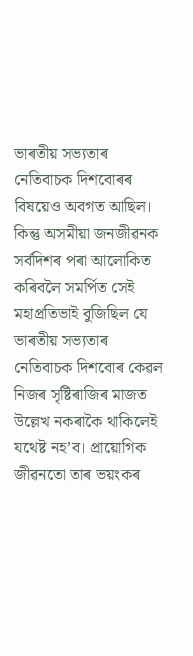ভাৰতীয় সভ্যতাৰ নেতিবাচক দিশবোৰৰ বিষয়েও অবগত আছিল। কিন্তু অসমীয়া জনজীৱনক সৰ্বদিশৰ পৰা আলোকিত কৰিবলৈ সমর্পিত সেই মহাপ্রতিভাই বুজিছিল যে ভাৰতীয় সভ্যতাৰ নেতিবাচক দিশবোৰ কেৱল নিজৰ সৃষ্টিৰাজিৰ মাজত উল্লেখ নকৰাকৈ থাকিলেই যথেষ্ট নহ’ব। প্রায়োগিক জীৱনতো তাৰ ভয়ংকৰ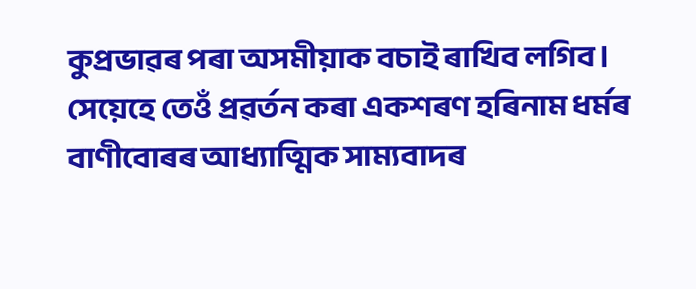কুপ্ৰভাৱৰ পৰা অসমীয়াক বচাই ৰাখিব লগিব। সেয়েহে তেওঁ প্ৰৱৰ্তন কৰা একশৰণ হৰিনাম ধৰ্মৰ বাণীবোৰৰ আধ্যাত্মিক সাম্যবাদৰ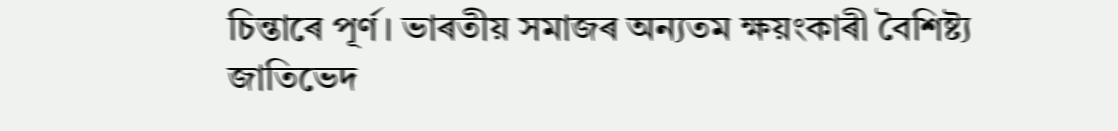চিন্তাৰে পূৰ্ণ। ভাৰতীয় সমাজৰ অন্যতম ক্ষয়ংকাৰী বৈশিষ্ট্য জাতিভেদ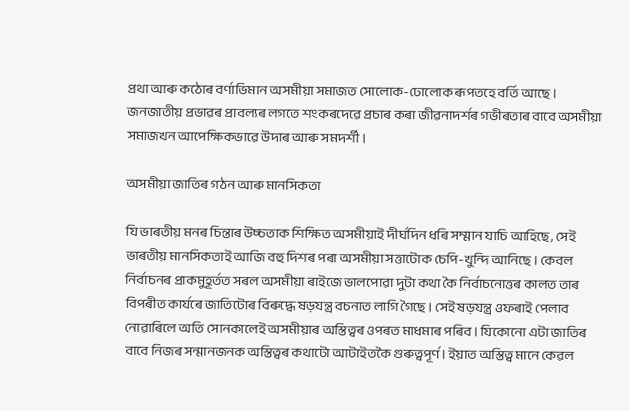প্রথা আৰু কঠোৰ বৰ্ণাভিমান অসমীয়া সমাজত সোলোক-ঢোলোক ৰূপতহে বর্তি আছে। জনজাতীয় প্ৰভাৱৰ প্রাবল্যৰ লগতে শংকৰদেৱে প্ৰচাৰ কৰা জীৱনাদৰ্শৰ গভীৰতাৰ বাবে অসমীয়া সমাজখন আপেক্ষিকভাৱে উদাৰ আৰু সমদর্শী।

অসমীয়া জাতিৰ গঠন আৰু মানসিকতা

যি ভাৰতীয় মনৰ চিন্তাৰ উচ্চতাক শিক্ষিত অসমীয়াই দীর্ঘদিন ধৰি সম্মান যাচি আহিছে, সেই ভাৰতীয় মানসিকতাই আজি বহু দিশৰ পৰা অসমীয়া সত্তাটোক চেপি-খুন্দি আনিছে। কেবল নির্বাচনৰ প্ৰাকমুহূৰ্তত সৰল অসমীয়া ৰাইজে ভালপোৱা দুটা কথা কৈ নির্বাচনোত্তৰ কালত তাৰ বিপৰীত কাৰ্যৰে জাতিটোৰ বিৰুদ্ধে ষড়যন্ত্র বচনাত লাগি গৈছে। সেই ষড়যন্ত্র ওফৰাই পেলাব নোৱাৰিলে অতি সোনকালেই অসমীয়াৰ অস্তিত্বৰ ওপৰত মাধমাৰ পৰিব। যিকোনো এটা জাতিৰ বাবে নিজৰ সন্মানজনক অস্তিত্বৰ কথাটো আটাইতকৈ গুৰুত্বপূর্ণ। ইয়াত অস্তিত্ব মানে কেৱল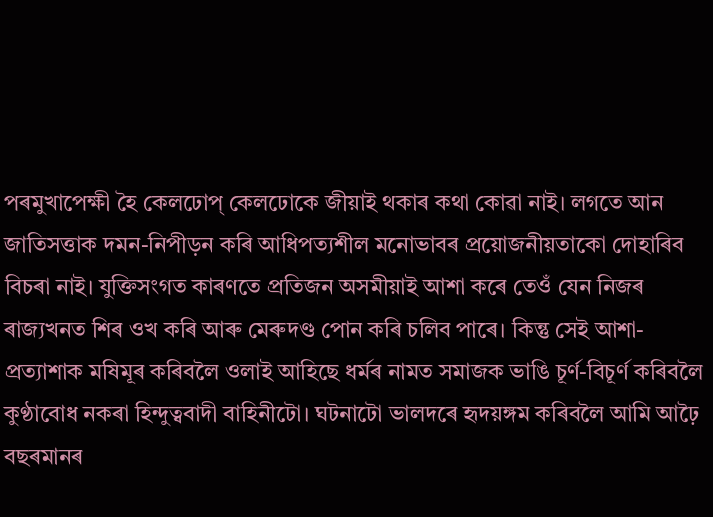পৰমুখাপেক্ষী হৈ কেলঢোপ্ কেলঢোকে জীয়াই থকাৰ কথা কোৱা নাই। লগতে আন জাতিসত্তাক দমন-নিপীড়ন কৰি আধিপত্যশীল মনোভাবৰ প্রয়োজনীয়তাকো দোহাৰিব বিচৰা নাই। যুক্তিসংগত কাৰণতে প্রতিজন অসমীয়াই আশা কৰে তেওঁ যেন নিজৰ ৰাজ্যখনত শিৰ ওখ কৰি আৰু মেৰুদণ্ড পোন কৰি চলিব পাৰে। কিন্তু সেই আশা-প্রত্যাশাক মষিমূৰ কৰিবলৈ ওলাই আহিছে ধৰ্মৰ নামত সমাজক ভাঙি চূর্ণ-বিচূর্ণ কৰিবলৈ কুণ্ঠাবোধ নকৰা হিন্দুত্ববাদী বাহিনীটো। ঘটনাটো ভালদৰে হৃদয়ঙ্গম কৰিবলৈ আমি আঢ়ৈ বছৰমানৰ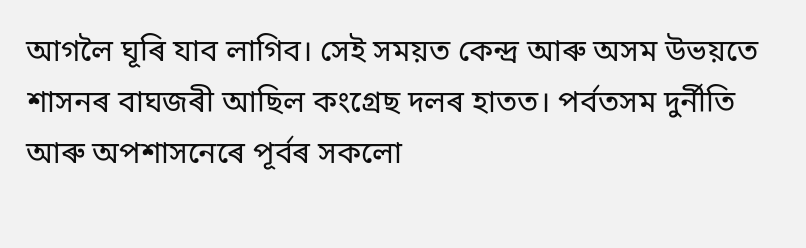আগলৈ ঘূৰি যাব লাগিব। সেই সময়ত কেন্দ্র আৰু অসম উভয়তে শাসনৰ বাঘজৰী আছিল কংগ্ৰেছ দলৰ হাতত। পর্বতসম দুর্নীতি আৰু অপশাসনেৰে পূৰ্বৰ সকলো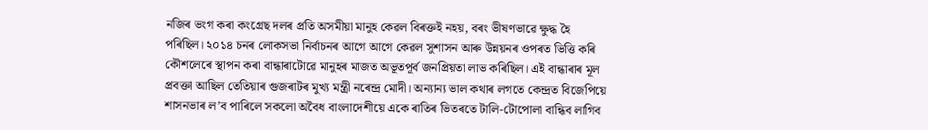নজিৰ ভংগ কৰা কংগ্ৰেছ দলৰ প্ৰতি অসমীয়া মানুহ কেৱল বিৰক্তই নহয়, বৰং ভীষণভাৱে ক্ষুদ্ধ হৈ পৰিছিল। ২০১৪ চনৰ লোকসভা নিৰ্বাচনৰ আগে আগে কেৱল সুশাসন আৰু উন্নয়নৰ ওপৰত ভিত্তি কৰি কৌশলেৰে স্থাপন কৰা বান্ধাৰাটোৱে মানুহৰ মাজত অভূতপূর্ব জনপ্রিয়তা লাভ কৰিছিল। এই বান্ধাৰাৰ মূল প্রবক্তা আছিল তেতিয়াৰ গুজৰাটৰ মুখ্য মন্ত্ৰী নৰেন্দ্ৰ মোদী। অন্যান্য ভাল কথাৰ লগতে কেন্দ্রত বিজেপিয়ে শাসনভাৰ ল’ব পাৰিলে সকলো অবৈধ বাংলাদেশীয়ে একে ৰাতিৰ ভিতৰতে টালি-টোপোলা বান্ধিব লাগিব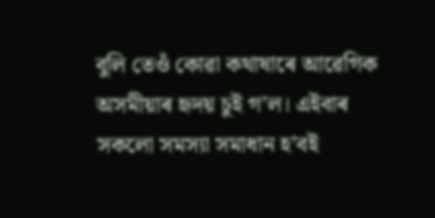বুলি তেওঁ কোৱা কথাষাৰে আৱেগিক অসমীয়াৰ হৃদয় চুই গ’ল। এইবাৰ সকলো সমস্যা সমাধান হ’বই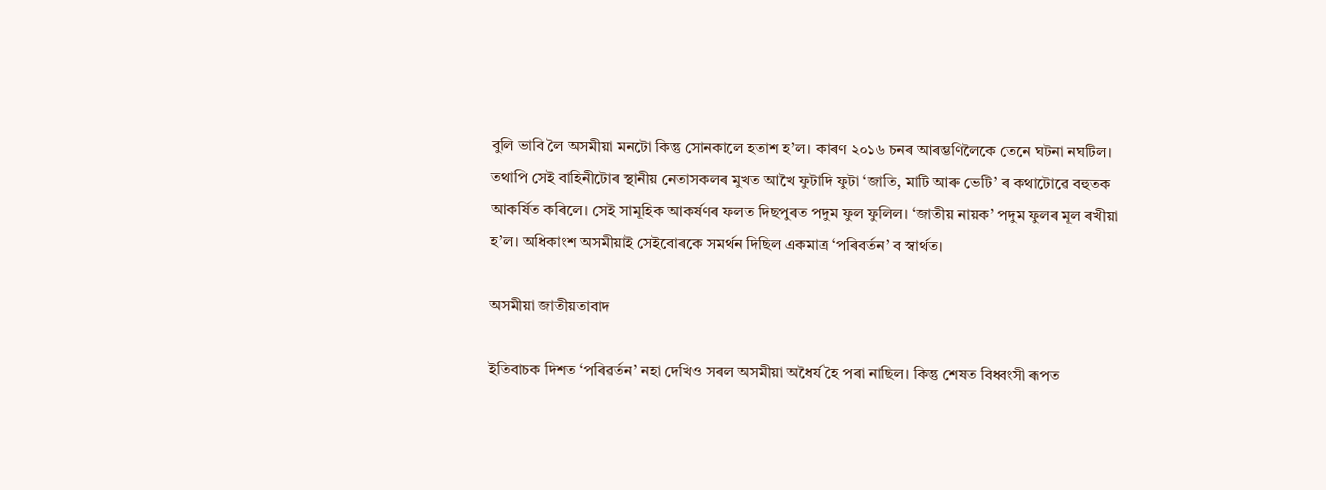বুলি ভাবি লৈ অসমীয়া মনটো কিন্তু সোনকালে হতাশ হ’ল। কাৰণ ২০১৬ চনৰ আৰম্ভণিলৈকে তেনে ঘটনা নঘটিল। তথাপি সেই বাহিনীটোৰ স্থানীয় নেতাসকলৰ মুখত আখৈ ফুটাদি ফুটা ‘জাতি, মাটি আৰু ভেটি’ ৰ কথাটোৱে বহুতক আকৰ্ষিত কৰিলে। সেই সামূহিক আকৰ্ষণৰ ফলত দিছপুৰত পদুম ফুল ফুলিল। ‘জাতীয় নায়ক’ পদুম ফুলৰ মূল ৰখীয়া হ’ল। অধিকাংশ অসমীয়াই সেইবোৰকে সমর্থন দিছিল একমাত্র ‘পৰিবৰ্তন’ ব স্বার্থত।

অসমীয়া জাতীয়তাবাদ

ইতিবাচক দিশত ‘পৰিৱৰ্তন’ নহা দেখিও সৰল অসমীয়া অধৈর্য হৈ পৰা নাছিল। কিন্তু শেষত বিধ্বংসী ৰূপত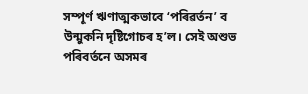সম্পূর্ণ ঋণাত্মকভাবে ‘পৰিৱৰ্তন’ ব উন্মুকনি দৃষ্টিগোচৰ হ’ল। সেই অশুভ পৰিবৰ্তনে অসমৰ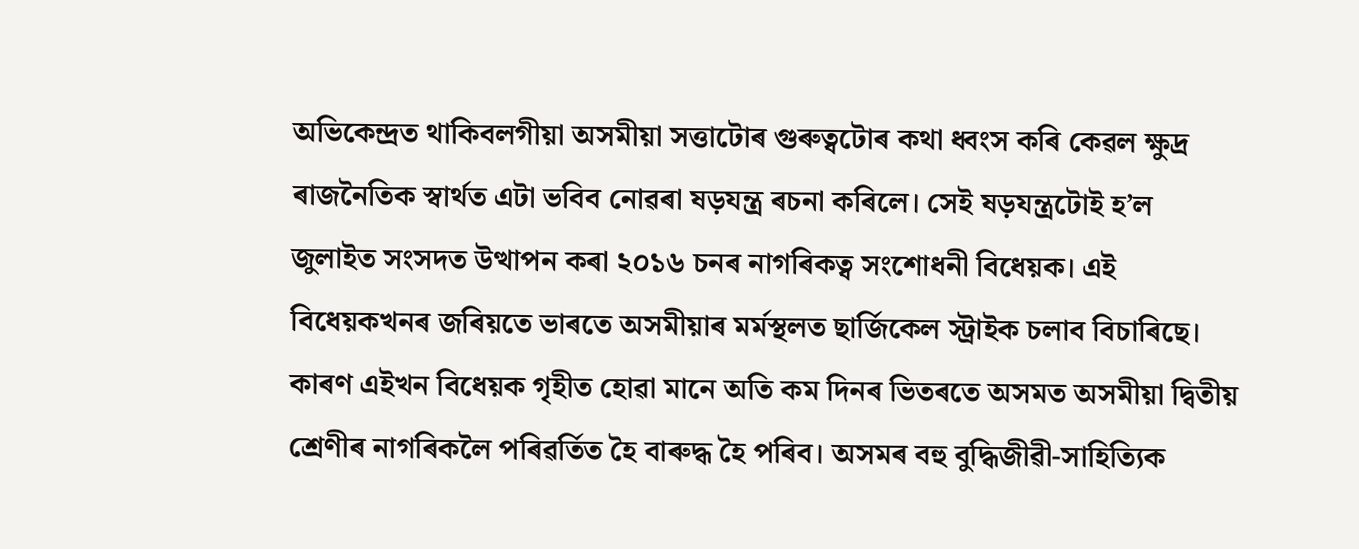অভিকেন্দ্ৰত থাকিবলগীয়া অসমীয়া সত্তাটোৰ গুৰুত্বটোৰ কথা ধ্বংস কৰি কেৱল ক্ষুদ্র ৰাজনৈতিক স্বার্থত এটা ভবিব নোৱৰা ষড়যন্ত্র ৰচনা কৰিলে। সেই ষড়যন্ত্রটোই হ’ল জুলাইত সংসদত উত্থাপন কৰা ২০১৬ চনৰ নাগৰিকত্ব সংশোধনী বিধেয়ক। এই বিধেয়কখনৰ জৰিয়তে ভাৰতে অসমীয়াৰ মৰ্মস্থলত ছার্জিকেল স্ট্রাইক চলাব বিচাৰিছে। কাৰণ এইখন বিধেয়ক গৃহীত হোৱা মানে অতি কম দিনৰ ভিতৰতে অসমত অসমীয়া দ্বিতীয় শ্ৰেণীৰ নাগৰিকলৈ পৰিৱৰ্তিত হৈ বাৰুদ্ধ হৈ পৰিব। অসমৰ বহু বুদ্ধিজীৱী-সাহিত্যিক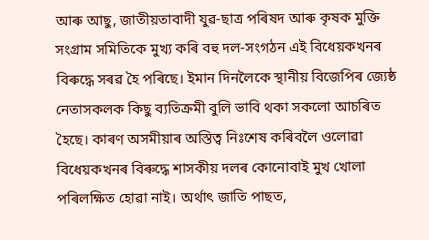আৰু আছু, জাতীয়তাবাদী যুৱ-ছাত্ৰ পৰিষদ আৰু কৃষক মুক্তি সংগ্রাম সমিতিকে মুখ্য কৰি বহু দল-সংগঠন এই বিধেয়কখনৰ বিৰুদ্ধে সৰৱ হৈ পৰিছে। ইমান দিনলৈকে স্থানীয় বিজেপিৰ জ্যেষ্ঠ নেতাসকলক কিছু ব্যতিক্রমী বুলি ভাবি থকা সকলো আচৰিত হৈছে। কাৰণ অসমীয়াৰ অস্তিত্ব নিঃশেষ কৰিবলৈ ওলোৱা বিধেয়কখনৰ বিৰুদ্ধে শাসকীয় দলৰ কোনোবাই মুখ খোলা পৰিলক্ষিত হোৱা নাই। অর্থাৎ জাতি পাছত,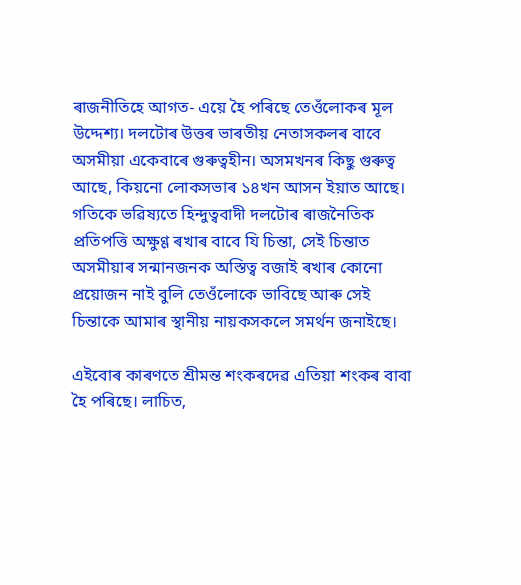ৰাজনীতিহে আগত- এয়ে হৈ পৰিছে তেওঁলোকৰ মূল উদ্দেশ্য। দলটোৰ উত্তৰ ভাৰতীয় নেতাসকলৰ বাবে অসমীয়া একেবাৰে গুৰুত্বহীন। অসমখনৰ কিছু গুৰুত্ব আছে, কিয়নো লোকসভাৰ ১৪খন আসন ইয়াত আছে। গতিকে ভৱিষ্যতে হিন্দুত্ববাদী দলটোৰ ৰাজনৈতিক প্রতিপত্তি অক্ষুণ্ণ ৰখাৰ বাবে যি চিন্তা, সেই চিন্তাত অসমীয়াৰ সন্মানজনক অস্তিত্ব বজাই ৰখাৰ কোনো প্রয়োজন নাই বুলি তেওঁলোকে ভাবিছে আৰু সেই চিন্তাকে আমাৰ স্থানীয় নায়কসকলে সমর্থন জনাইছে।

এইবোৰ কাৰণতে শ্ৰীমন্ত শংকৰদেৱ এতিয়া শংকৰ বাবা হৈ পৰিছে। লাচিত,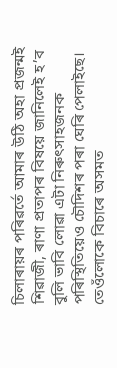চিলাৰায়ৰ পৰিৱৰ্তে আমাৰ উঠি অহা প্রজন্মই শিৱাজী, ৰাণা প্ৰতাপৰ বিষয়ে জানিলেই হ’ব বুলি ভাবি লোৱা এটা নিৰুৎসাহজনক পৰিস্থিতিয়েও চৌদিশৰ পৰা ঘেৰি পেলাইছে। তেওঁলোকে বিচাৰে অসমত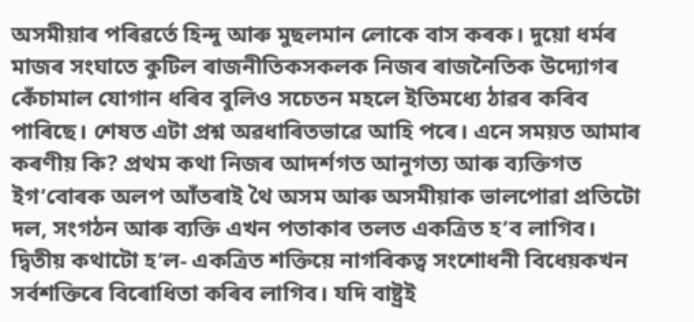অসমীয়াৰ পৰিৱৰ্তে হিন্দু আৰু মুছলমান লোকে বাস কৰক। দুয়ো ধৰ্মৰ মাজৰ সংঘাতে কুটিল ৰাজনীতিকসকলক নিজৰ ৰাজনৈতিক উদ্যোগৰ কেঁচামাল যোগান ধৰিব বুলিও সচেতন মহলে ইতিমধ্যে ঠাৱৰ কৰিব পাৰিছে। শেষত এটা প্রশ্ন অৱধাৰিতভাৱে আহি পৰে। এনে সময়ত আমাৰ কৰণীয় কি? প্রথম কথা নিজৰ আদৰ্শগত আনুগত্য আৰু ব্যক্তিগত ইগ’বোৰক অলপ আঁতৰাই থৈ অসম আৰু অসমীয়াক ভালপোৱা প্রতিটো দল, সংগঠন আৰু ব্যক্তি এখন পতাকাৰ তলত একত্রিত হ’ব লাগিব। দ্বিতীয় কথাটো হ’ল- একত্রিত শক্তিয়ে নাগৰিকত্ব সংশোধনী বিধেয়কখন সর্বশক্তিৰে বিৰোধিতা কৰিব লাগিব। যদি বাষ্ট্রই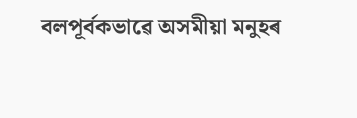বলপূর্বকভাৱে অসমীয়া মনুহৰ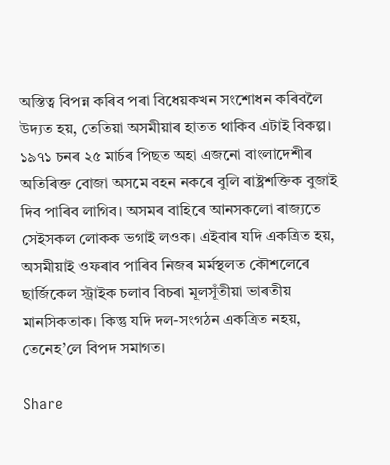অস্তিত্ব বিপন্ন কৰিব পৰা বিধেয়কখন সংশোধন কৰিবলৈ উদ্যত হয়, তেতিয়া অসমীয়াৰ হাতত থাকিব এটাই বিকল্প। ১৯৭১ চনৰ ২৫ মাৰ্চৰ পিছত অহা এজনো বাংলাদেশীৰ অতিৰিক্ত বোজা অসমে বহন নকৰে বুলি ৰাষ্ট্ৰশক্তিক বুজাই দিব পাৰিব লাগিব। অসমৰ বাহিৰে আনসকলো ৰাজ্যতে সেইসকল লোকক ভগাই লওক। এইবাৰ যদি একত্রিত হয়, অসমীয়াই ওফৰাব পাৰিব নিজৰ মৰ্মস্থলত কৌশলেৰে ছার্জিকেল স্ট্রাইক চলাব বিচৰা মূলসূঁতীয়া ভাৰতীয় মানসিকতাক। কিন্তু যদি দল-সংগঠন একত্রিত নহয়, তেনেহ’লে বিপদ সমাগত।

Share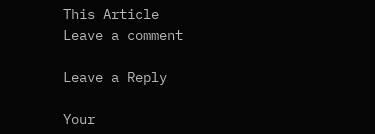This Article
Leave a comment

Leave a Reply

Your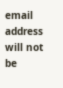email address will not be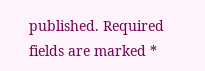published. Required fields are marked *